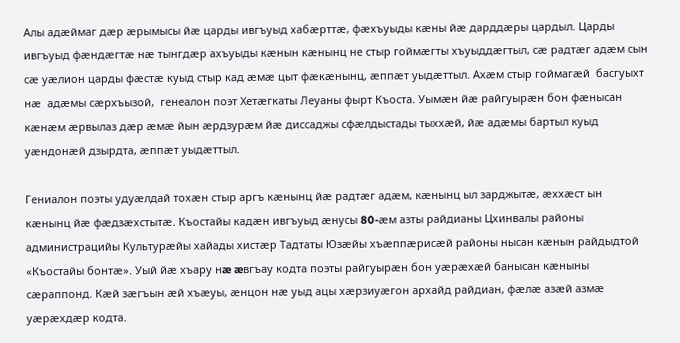Алы адæймаг дæр æрымысы йæ царды ивгъуыд хабæрттæ, фæхъуыды кæны йæ дарддæры цардыл. Царды ивгъуыд фæндæгтæ нæ тынгдæр ахъуыды кæнын кæнынц не стыр гоймæгты хъуыддæгтыл, сæ радтæг адæм сын сæ уæлион царды фæстæ куыд стыр кад æмæ цыт фæкæнынц, æппæт уыдæттыл. Ахæм стыр гоймагæй  басгуыхт нæ  адæмы сæрхъызой,  генеалон поэт Хетæгкаты Леуаны фырт Къоста. Уымæн йæ райгуырæн бон фæнысан кæнæм æрвылаз дæр æмæ йын æрдзурæм йæ диссаджы сфæлдыстады тыххæй, йæ адæмы бартыл куыд уæндонæй дзырдта, æппæт уыдæттыл.

Гениалон поэты удуæлдай тохæн стыр аргъ кæнынц йæ радтæг адæм, кæнынц ыл зарджытæ, æххæст ын кæнынц йæ фæдзæхстытæ. Къостайы кадæн ивгъуыд æнусы 80-æм азты райдианы Цхинвалы районы администрацийы Культурæйы хайады хистæр Тадтаты Юзæйы хъæппæрисæй районы нысан кæнын райдыдтой «Къостайы бонтæ». Уый йæ хъару нæ æвгъау кодта поэты райгуырæн бон уæрæхæй банысан кæныны сæраппонд. Кæй зæгъын æй хъæуы, æнцон нæ уыд ацы хæрзиуæгон архайд райдиан, фæлæ азæй азмæ уæрæхдæр кодта.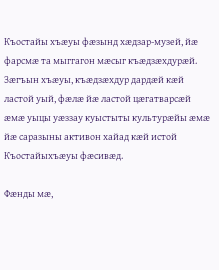Къостайы хъæуы фæзынд хæдзар-музей, йæ фарсмæ та мыггагон мæсыг къæдзæхдурæй. Зæгъын хъæуы, къæдзæхдур дардæй кæй ластой уый, фæлæ йæ ластой цæгатварсæй æмæ уыцы уæззау куыстыты культурæйы æмæ йæ саразыны активон хайад кæй истой Къостайыхъæуы фæсивæд.

Фæнды мæ,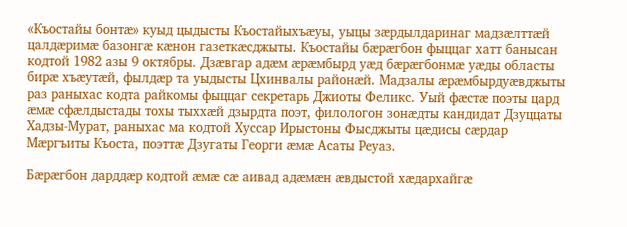«Къостайы бонтæ» куыд цыдысты Къостайыхъæуы, уыцы зæрдылдаринаг мадзæлттæй цалдæримæ базонгæ кæнон газеткæсджыты. Къостайы бæрæгбон фыццаг хатт банысан кодтой 1982 азы 9 октябры. Дзæвгар адæм æрæмбырд уæд бæрæгбонмæ уæды областы бирæ хъæутæй, фылдæр та уыдысты Цхинвалы районæй. Мадзалы æрæмбырдуæвджыты раз раныхас кодта райкомы фыццаг секретарь Джиоты Феликс. Уый фæстæ поэты цард æмæ сфæлдыстады тохы тыххæй дзырдта поэт, филологон зонæдты кандидат Дзуццаты Хадзы-Мурат, раныхас ма кодтой Хуссар Ирыстоны Фысджыты цæдисы сæрдар Мæргъиты Къоста, поэттæ Дзугаты Георги æмæ Асаты Реуаз.

Бæрæгбон дарддæр кодтой æмæ сæ аивад адæмæн æвдыстой хæдархайгæ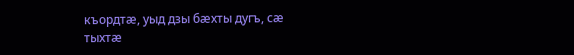къордтæ, уыд дзы бæхты дугъ, сæ тыхтæ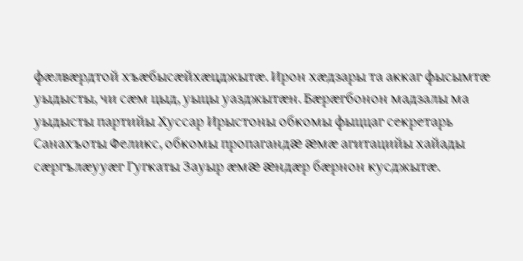фæлвæрдтой хъæбысæйхæцджытæ. Ирон хæдзары та аккаг фысымтæ уыдысты, чи сæм цыд, уыцы уазджытæн. Бæрæгбонон мадзалы ма уыдысты партийы Хуссар Ирыстоны обкомы фыццаг секретарь Санахъоты Феликс, обкомы пропагандæ æмæ агитацийы хайады сæргълæууæг Гугкаты Зауыр æмæ æндæр бæрнон кусджытæ.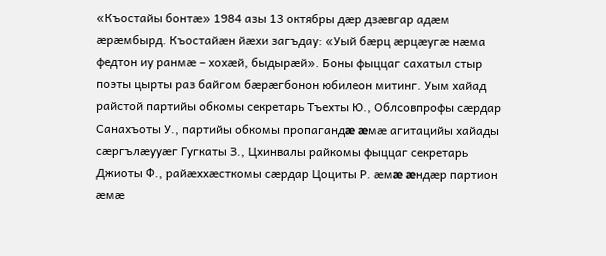«Къостайы бонтæ» 1984 азы 13 октябры дæр дзæвгар адæм æрæмбырд. Къостайæн йæхи загъдау: «Уый бæрц æрцæугæ нæма федтон иу ранмæ – хохæй, быдырæй». Боны фыццаг сахатыл стыр поэты цырты раз байгом бæрæгбонон юбилеон митинг. Уым хайад райстой партийы обкомы секретарь Тъехты Ю., Облсовпрофы сæрдар Санахъоты У., партийы обкомы пропагандæ æмæ агитацийы хайады сæргълæууæг Гугкаты З., Цхинвалы райкомы фыццаг секретарь Джиоты Ф., райæххæсткомы сæрдар Цоциты Р. æмæ æндæр партион æмæ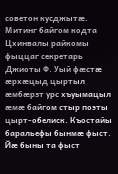советон кусджытæ. Митинг байгом кодта Цхинвалы райкомы фыццаг секретарь Джиоты Ф. Уый фæстæ æрхæцыд цыртыл æмбæрзт урс хъуымацыл æмæ байгом стыр поэты цырт-обелиск. Къостайы баральефы бынмæ фыст. Йæ быны та фыст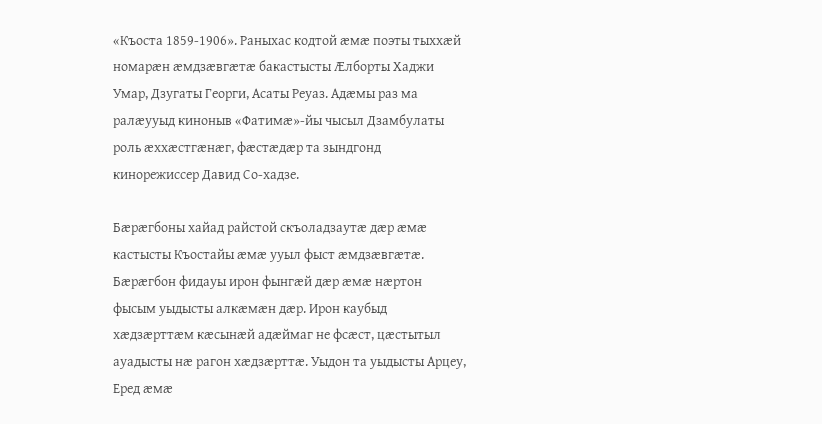«Къоста 1859-1906». Раныхас кодтой æмæ поэты тыххæй номарæн æмдзæвгæтæ бакастысты Æлборты Хаджи Умар, Дзугаты Георги, Асаты Реуаз. Адæмы раз ма ралæууыд киноныв «Фатимæ»-йы чысыл Дзамбулаты роль æххæстгæнæг, фæстæдæр та зындгонд кинорежиссер Давид Со-хадзе.

Бæрæгбоны хайад райстой скъоладзаутæ дæр æмæ кастысты Къостайы æмæ ууыл фыст æмдзæвгæтæ. Бæрæгбон фидауы ирон фынгæй дæр æмæ нæртон фысым уыдысты алкæмæн дæр. Ирон каубыд хæдзæрттæм кæсынæй адæймаг не фсæст, цæстытыл ауадысты нæ рагон хæдзæрттæ. Уыдон та уыдысты Арцеу, Еред æмæ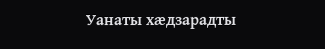Уанаты хæдзарадты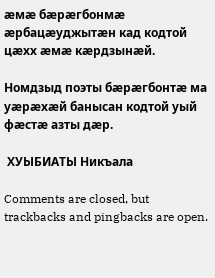æмæ бæрæгбонмæ æрбацæуджытæн кад кодтой цæхх æмæ кæрдзынæй.

Номдзыд поэты бæрæгбонтæ ма уæрæхæй банысан кодтой уый фæстæ азты дæр.

 ХУЫБИАТЫ Никъала

Comments are closed, but trackbacks and pingbacks are open.